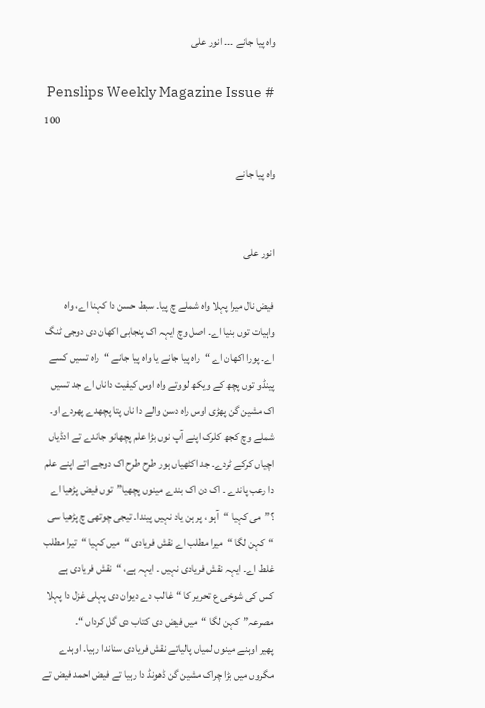واہ پیا جانے ۔۔۔ انور علی

 Penslips Weekly Magazine Issue # 100

واہ پیا جانے


انور علی

فیض نال میرا پہلا واہ شملے چ پیا۔ سبط حسن دا کہنا اے، واہ واہیات توں بنیا اے۔ اصل وچ ایہہ اک پنجابی اکھان دی دوجی ٹنگ اے۔ پورا اکھان اے “راہ پیا جانے یا واہ پیا جانے “راہ تسیں کسے پینڈو توں پچھ کے ویکھ لووتے واہ اوس کیفیت داناں اے جد تسیں اک مشین گن پھڑی اوس راہ دسن والے دا ناں پتا پچھدے پھردے او۔ شملے وچ کجھ کلرک اپنے آپ نوں بڑا علم پچھانو جاندے تے ادڈیاں اچیاں کرکے ٹردے۔ جد اکٹھیاں ہور طرح طرح اک دوجے اتے اپنے علم دا رعب پاندے ۔ اک دن اک بندے مینوں پچھیا”توں فیض پڑھیا اے ؟”می کہیا “آہو ، پر ہن یاد نہیں پیندا۔ تیجی چوتھی چ پڑھیا سی “کہن لگا “میرا مطلب اے نقش فریادی “میں کہیا “تیرا مطلب غلط اے۔ ایہہ نقش فریادی نہیں ۔ ایہہ ہے، “نقش فریادی ہے کس کی شوخی ع تحریر کا “غالب دے دیوان دی پہلی غزل دا پہلا مصرعہ”کہن لگا “میں فیض دی کتاب دی گل کرداں “۔
پھیر اوہنے مینوں لمیاں پالیاتے نقش فریادی سناندا رہیا۔ اوہدے مگروں میں بڑا چراک مشین گن ڈھونڈ دا رہیا تے فیض احمد فیض تے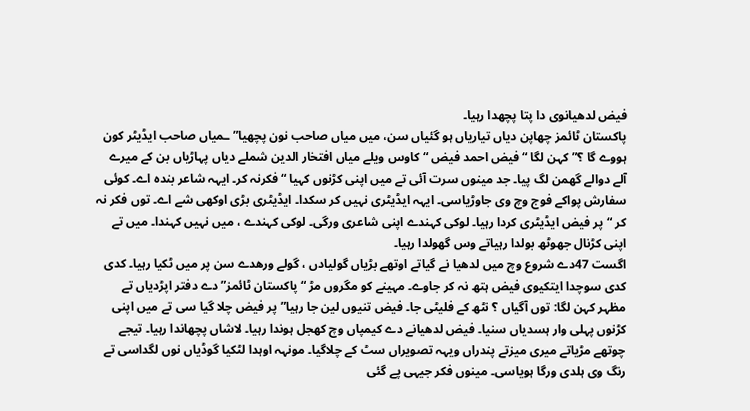فیض لدھیانوی دا پتا پچھدا رہیا۔
پاکستان ٹائمز چھاپن دیاں تیاریاں ہو گئیاں سن، میں میاں صاحب نون پچھیا”ـمیاں صاحب ایڈیٹر کون ہووے گا ؟”کہن لگا “فیض احمد فیض “کاوس ویلے میاں افتخار الدین شملے دیاں پہاڑیاں بن کے میرے آلے دوالے گھمن لگ پیا۔ جد مینوں سرت آئی تے میں اپنی کڑنوں کہیا “فکرنہ کر۔ ایہہ شاعر بندہ اے۔ کوئی سفارش پواکے فوج وچ وی جاوڑیاسی۔ ایہہ ایڈیٹری نہیں کر سکدا۔ ایڈیٹری بڑی اوکھی شے اے۔ توں فکر نہ کر “پر فیض ایڈیٹری کردا رہیا۔ لوکی کہندے اپنی شاعری ورگی۔ لوکی کہندے ، میں نہیں کہندا۔ میں تے اپنی کڑنال جھوٹھ بولدا رہیاتے وس گھولدا رہیا۔
اگست 47دے شروع وچ میں لدھیا نے گیاتے اوتھے بڑیاں گولیادں ، گولے ورھدے سن پر میں ٹکیا رہیا۔ کدی کدی سوچدا ایتکیوی فیض ہتھ نہ کر جاوے۔ مہینے کو مگروں مڑ “پاکستان ٹائمز”دے دفتر اپڑدیاں تے مظہر کہن لگا: توں آگیاں ؟ نٹھ کے فلیٹی جا۔ فیض تنیوں لین جا رہیا”پر فیض چلا گیا سی تے میں اپنی کڑنوں پہلی وار ہسدیاں سنیا۔ فیض لدھیانے دے کیمپاں وچ کھجل ہوندا رہیا۔ لاشاں پچھاندا رہیا۔ تیجے چوتھے مڑیاتے میری میزتے پندراں ویہہ تصویراں سٹ کے چلاگیا۔ مونہہ اوہدا لٹکیا گوڈیاں نوں لگداسی تے رنگ وی ہلدی ورگا ہویاسی۔ مینوں فکر جیہی پے گئی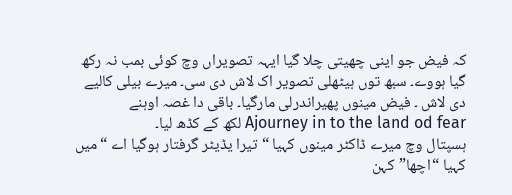کہ فیض جو اینی چھیتی چلا گیا ایہہ تصویراں وچ کوئی بمب نہ رکھ گیا ہووے۔ سبھ توں ہیٹھلی تصویر اک لاش دی سی۔ میرے بیلی کالیے دی لاش ۔ فیض مینوں پھیراندرلی مارگیا۔ باقی دا غصہ اوہنے Ajourney in to the land od fear لکھ کے کڈھ لیا۔
ہسپتال وچ میرے ڈاکٹر مینوں کہیا “تیرا یڈیٹر گرفتار ہوگیا اے “میں کہیا “اچھا”کہن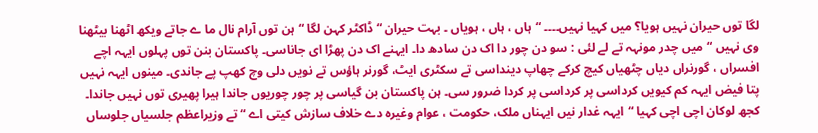لگا توں حیران نہیں ہویا؟ میں کہیا نہیں۔۔۔۔ “ہاں ، ہاں ، ہویاں ۔ بہت حیران “ڈاکٹر کہن لگا “ہن توں آرام نال ما ے جاتے ویکھ اٹھنا بیٹھنا وی نہیں “میں چدر مونہہ تے لے لئی : سو دن چور دا اک دن سادھ دا۔ ایہنے اک دن پھڑا ای جاناسی۔ پاکستان بنن توں پہلوں ایہہ اچے افسراں ، گورنراں دیاں چٹھیاں کیچ کرکے چھاپ دینداسی تے سکٹری ایٹ، گورنر ہاؤس تے نویں دلی وچ کھپ پے جاندی۔ مینوں ایہہ نہیں پتا فیض ایہہ کم کیویں کرداسی پر کرداسی پر کردا ضرور سی۔ ہن پاکستان بن گیاسی پر چور چوریوں جاندا ہیرا پھیری توں نہیں جاندا۔ کجھ لوکان اچی اچی کہیا “ایہہ غدار نیں ایہناں ملک، حکومت ، عوام وغیرہ دے خلاف سازش کیتی اے “تے وزیراعظم جلسیاں جلوساں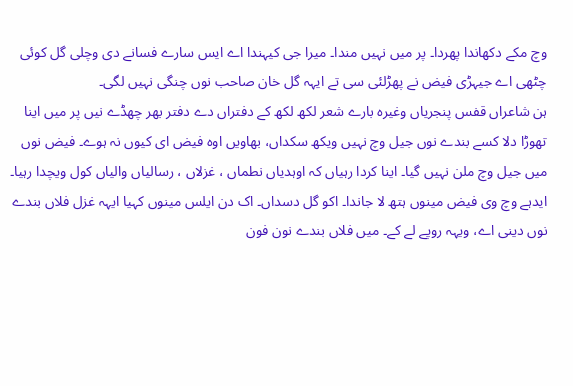وچ مکے دکھاندا پھردا۔ پر میں نہیں مندا۔ میرا جی کیہندا اے ایس سارے فسانے دی وچلی گل کوئی چٹھی اے جیہڑی فیض نے پھڑلئی سی تے ایہہ گل خان صاحب نوں چنگی نہیں لگی۔
ہن شاعراں قفس پنجریاں وغیرہ بارے شعر لکھ لکھ کے دفتراں دے دفتر بھر چھڈے نیں پر میں اینا تھوڑا دلا کسے بندے نوں جیل وچ نہیں ویکھ سکداں، بھاویں اوہ فیض ای کیوں نہ ہوے۔ فیض نوں میں جیل وچ ملن نہیں گیا۔ اینا کردا رہیاں کہ اوہدیاں نطماں ، غزلاں ، رسالیاں والیاں کول ویچدا رہیا۔ ایدہے وچ وی فیض مینوں ہتھ لا جاندا۔ اکو گل دسداں۔ اک دن ایلس مینوں کہیا ایہہ غزل فلاں بندے نوں دینی اے، ویہہ روپے لے کے۔ میں فلاں بندے نون فون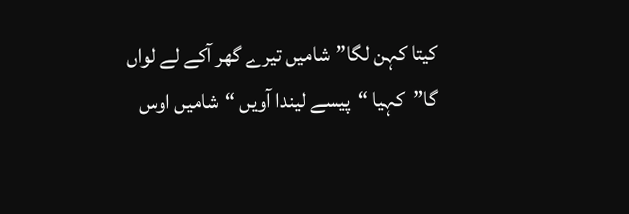کیتا کہن لگا”شامیں تیرے گھر آکے لے لواں گا”کہیا “پیسے لیندا آویں “شامیں اوس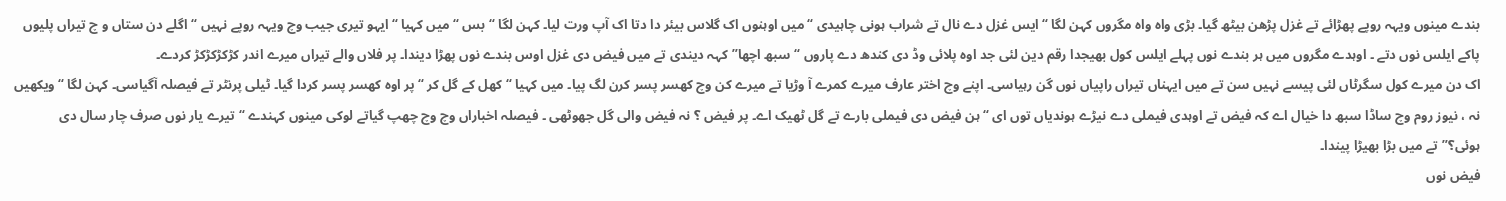بندے مینوں ویہہ روپے پھڑائے تے غزل پڑھن بیٹھ گیا۔ بڑی واہ واہ مگروں کہن لگا “ایس غزل دے نال تے شراب ہونی چاہیدی “میں اوہنوں اک گلاس بیئر دا دتا اک آپ ورت لیا۔ کہن لگا “بس “میں کہیا “ایہو تیری جیب وچ ویہہ روپے نہیں “اگلے دن ستاں و چ تیراں پلیوں پاکے ایلس نوں دتے ۔ اوہدے مگروں میں ہر بندے نوں پہلے ایلس کول بھیجدا رقم دین لئی جد اوہ پلائی وڈ دی کندھ دے پاروں “سبھ اچھا”کہہ دیندی تے میں فیض دی غزل اوس بندے نوں پھڑا دیندا۔ پر فلاں والے تیراں میرے اندر کڑکڑکڑکڑ کردے۔
اک دن میرے کول سگرٹاں لئی پیسے نہیں سن تے میں ایہناں تیراں راپیاں نوں گن رہیاسی۔ اپنے وچ اختر عارف میرے کمرے آ وڑیا تے میرے کن وچ کھسر پسر کرن لگ پیا۔ میں کہیا “کھل کے گل کر “پر اوہ کھسر پسر کردا گیا۔ ٹیلی پرنٹر تے فیصلہ آگیاسی۔ کہن لگا “ویکھیں نہ ، نیوز روم وچ ساڈا سبھ دا خیال اے کہ فیض تے اوہدی فیملی دے نیڑے ہوندیاں توں ای “ہن فیض دی فیملی بارے تے گل ٹھیک اے۔ پر فیض ؟ نہ فیض والی گل جھوٹھی ۔ فیصلہ اخباراں وچ وچ چھپ گیاتے لوکی مینوں کہندے “تیرے یار نوں صرف چار سال دی ہوئی؟”تے میں بڑا بھیڑا پیندا۔
فیض نوں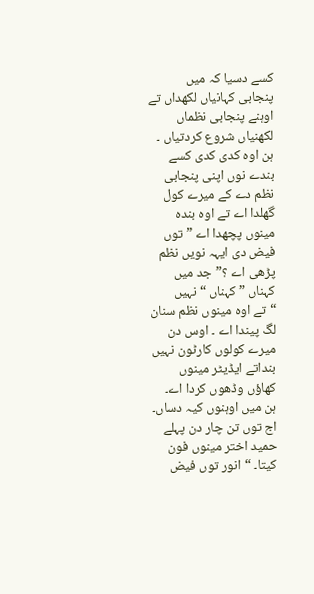کسے دسیا کہ میں پنجابی کہانیاں لکھداں تے اوہنے پنجابی نظماں لکھنیاں شروع کردتیاں ۔ ہن اوہ کدی کدی کسے بندے نوں اپنی پنجابی نظم دے کے میرے کول گھلدا اے تے اوہ بندہ مینوں پچھدا اے ” توں فیض دی ایہہ نویں نظم پڑھی اے ؟”جد میں کہناں ” کہناں “نہیں “تے اوہ مینوں نظم سنان لگ پیندا اے ۔ اوس دن میرے کولوں کارٹون نہیں بنداتے ایڈیٹر مینوں کھاؤں وڈھوں کردا اے۔ ہن میں اوہنوں کیہ دساں۔
اج توں تن چار دن پہلے حمید اختر مینوں فون کیتا۔ “انور توں فیض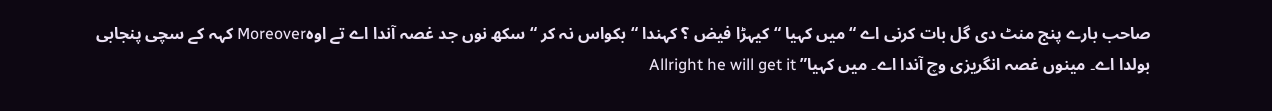صاحب بارے پنج منٹ دی گل بات کرنی اے “میں کہیا “کیہڑا فیض ؟ کہندا “بکواس نہ کر “سکھ نوں جد غصہ آندا اے تے اوہMoreover کہہ کے سچی پنجابی بولدا اے۔ مینوں غصہ انگریزی وچ آندا اے۔ میں کہیا” Allright he will get it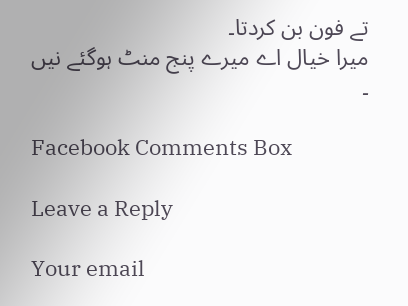تے فون بن کردتا۔
میرا خیال اے میرے پنج منٹ ہوگئے نیں ۔

Facebook Comments Box

Leave a Reply

Your email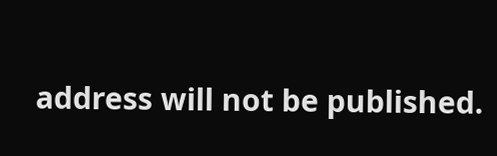address will not be published.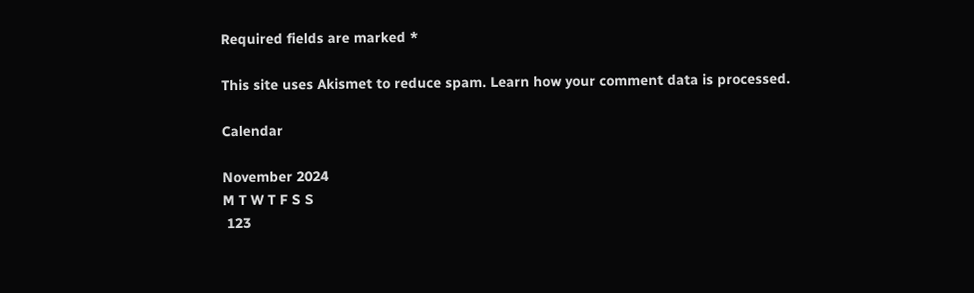Required fields are marked *

This site uses Akismet to reduce spam. Learn how your comment data is processed.

Calendar

November 2024
M T W T F S S
 123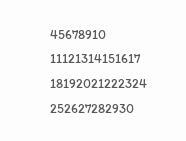45678910
11121314151617
18192021222324
252627282930